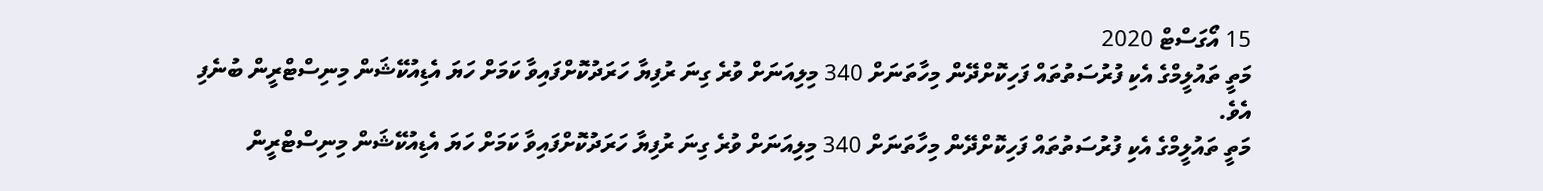15 އޯގަސްޓް 2020
މަތީ ތައުލީމްގެ އެކި ފުރުސަތުތައް ފަހިކޮށްދޭން މިހާތަނަށް 340 މިލިއަނަށް ވުރެ ގިނަ ރުފިޔާ ހަރަދުކޮށްފައިވާ ކަމަށް ހަޔަ އެޑިއުކޭޝަން މިނިސްޓްރީން ބުނެފި އެވެ.
މަތީ ތައުލީމްގެ އެކި ފުރުސަތުތައް ފަހިކޮށްދޭން މިހާތަނަށް 340 މިލިއަނަށް ވުރެ ގިނަ ރުފިޔާ ހަރަދުކޮށްފައިވާ ކަމަށް ހަޔަ އެޑިއުކޭޝަން މިނިސްޓްރީން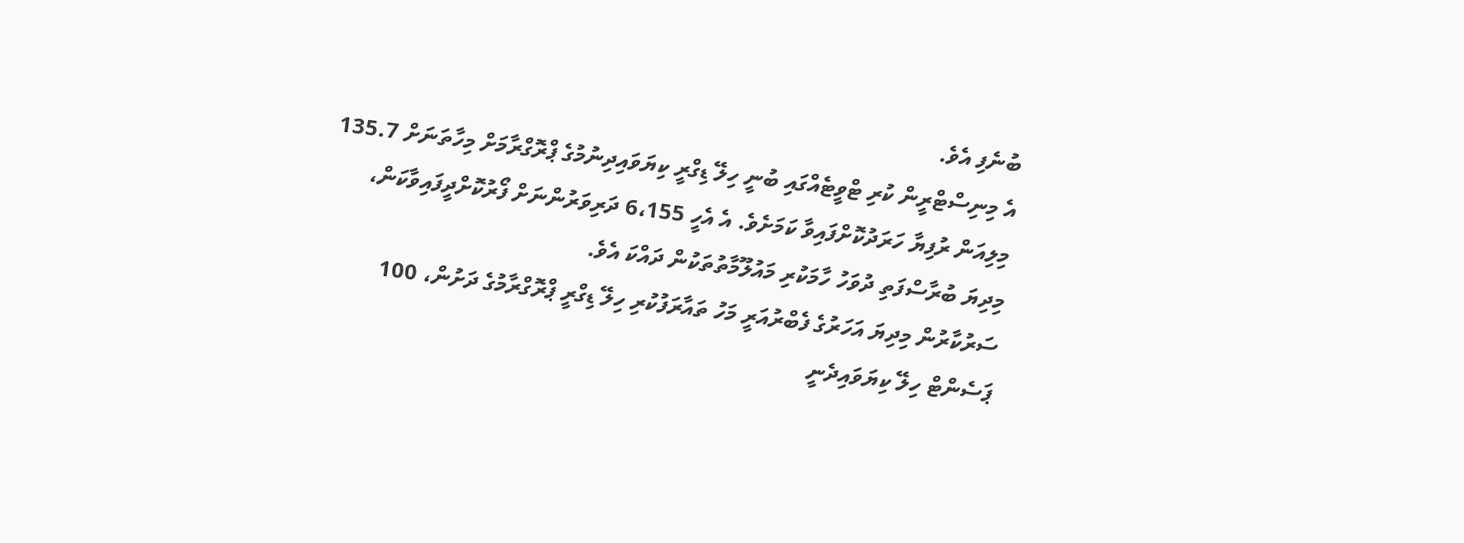ބުނެފި އެވެ.
އެ މިނިސްޓްރީން ކުރި ޓްވީޓެއްގައި ބުނީ ހިލޭ ޑިގްރީ ކިޔަވައިދިނުމުގެ ޕްރޮގްރާމަށް މިހާތަނަށް 135.7 މިލިއަން ރުފިޔާ ހަރަދުކޮށްފައިވާ ކަމަށެވެ. އެ އެހީ 6،155 ދަރިވަރުންނަށް ފޯރުކޮށްދީފައިވާކަން، މިދިޔަ ބުރާސްފަތި ދުވަހު ހާމަކުރި މައުލޫމާތުތަކުން ދައްކަ އެވެ.
ސަރުކާރުން މިދިޔަ އަހަރުގެ ފެބްރުއަރީ މަހު ތައާރަފުކުރި ހިލޭ ޑިގްރީ ޕްރޮގްރާމުގެ ދަށުން، 100 ޕަސެންޓް ހިލޭ ކިޔަވައިދެނީ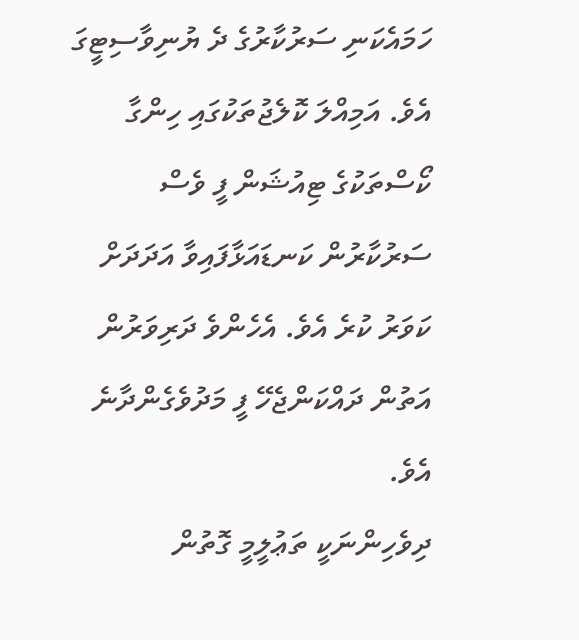ހަމައެކަނި ސަރުކާރުގެ ދެ ޔުނިވާސިޓީގަ އެވެ. އަމިއްލަ ކޮލެޖުތަކުގައި ހިންގާ ކޯސްތަކުގެ ޓިއުޝަން ފީ ވެސް ސަރުކާރުން ކަނޑައަޅާފައިވާ އަދަދަށް ކަވަރު ކުރެ އެވެ. އެހެންވެ ދަރިވަރުން އަތުން ދައްކަންޖެހޭ ފީ މަދުވެގެންދާނެ އެވެ.
ދިވެހިންނަކީ ތަޢުލީމީ ގޮތުން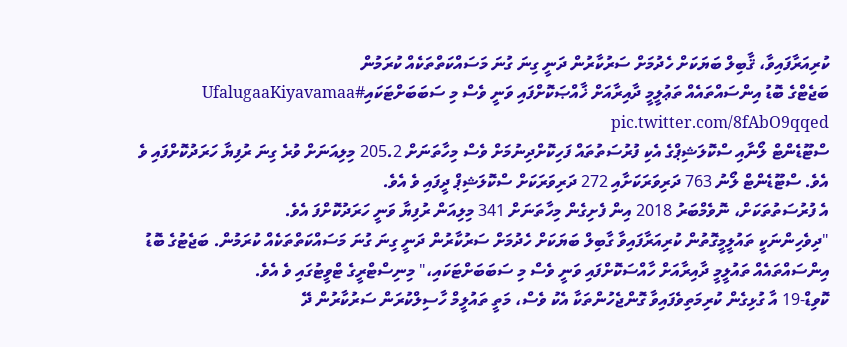ކުރިއަރާފައިވާ، ޤާބިލް ބަޔަކަށް ހެދުމަށް ސަރުކާރުން ދަނީ ގިނަ ގުނަ މަސައްކަތްތަކެއް ކުރަމުން
ބަޖެޓްގެ ބޮޑު އިންސައްތައެއް ތަޢުލީމީ ދާއިރާއަށް ޚާއްޞަކޮށްފައި ވަނީ ވެސް މި ސަބަބަށްޓަކައި#UfalugaaKiyavamaa pic.twitter.com/8fAbO9qqed
ސްޓޫޑެންޓް ލޯނާއި ސްކޮލަޝިޕްގެ އެކި ފުރުސަތުތައް ފަހިކޮށްދިނުމަށް ވެސް މިހާތަނަށް 205.2 މިލިއަނަށް ވުރެ ގިނަ ރުފިޔާ ހަރަދުކޮށްފައި ވެ އެވެ. ސްޓޫޑެންޓް ލޯނު 763 ދަރިވަރަކަށާއި 272 ދަރިވަރަކަށް ސްކޮލަޝިޕް ދީފައި ވެ އެވެ.
އެ ފުރުސަތުތަކަށް، ނޮވެމްބަރު 2018 އިން ފެށިގެން މިހާތަނަށް 341 މިލިއަން ރުފިޔާ ވަނީ ހަރަދުކޮށްފަ އެވެ.
"ދިވެހިންނަކީ ތައުލީމީގޮތުން ކުރިއަރާފައިވާ ގާބިލް ބަޔަކަށް ހެދުމަށް ސަރުކާރުން ދަނީ ގިނަ ގުނަ މަސައްކަތްތަކެއް ކުރަމުން. ބަޖެޓުގެ ބޮޑު އިންސައްތައެއް ތައުލީމީ ދާއިރާއަށް ހާއްސަކޮށްފައި ވަނީ ވެސް މި ސަބަބަށްޓަކައި،" މިނިސްޓްރީގެ ޓްވީޓުގައި ވެ އެވެ.
ކޮވިޑް-19 އާ ގުޅިގެން ކުރިމަތިވެފައިވާ ގޮންޖެހުންތަކާ އެކު ވެސް، މަތީ ތައުލީމް ހާސިލްކުރަން ސަރުކާރުން ދޭ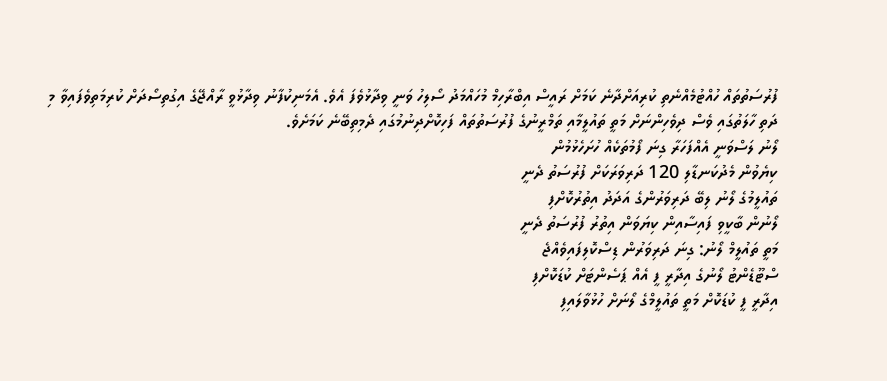ފުރުސަތުތައް ހުއްޓުމެއްނެތި ކުރިއަށްދާނެ ކަމަށް ރައީސް އިބްރާހިމް މުހައްމަދު ސޯލިހު ވަނީ ވިދާޅުވެފަ އެވެ. އެމަނިކުފާނު ވިދާޅުވީ ރާއްޖޭގެ އިގުތިސޯދަށް ކުރިމަތިވެފައިވާ މި ދަތި ހާލަތުގައި ވެސް ދިވެހިންނަށް މަތީ ތައުލީމާއި ތަމްރީނުގެ ފުރުސަތުތައް ފަހިކޮށްދިނުމުގައި ދެމިތިބޭނެ ކަމަށެވެ.
ލޯނު ލަސްވަނީ އެއްފަހަރާ ގިނަ ފޯމުތަކެއް ހުށަހެޅުމުން
ކިޔެވުން މެދުކަނޑާލި 120 ދަރިވަރަކަށް ފުރުސަތު ދެނީ
ތައުލީމުގެ ލޯނު ލިބޭ ދަރިވަރުންގެ އަދަދު އިތުރުކޮށްފި
ލޯނުން ބާކީވި ފައިސާއިން ކިޔަވަން އިތުރު ފުރުސަތު ދެނީ
މަތީ ތައުލީމް ލޯނު: ގިނަ ދަރިވަރުން ޑިސްކޮލިފައިވެއްޖެ
ސްޓޫޑެންޓު ލޯނުގެ އިދާރީ ފީ އެއް ޕަސެންޓަށް ކުޑަކޮށްފި
އިދާރީ ފީ ކުޑަކޮށް މަތީ ތައުލީމްގެ ލޯނަށް ހުޅުވާލައިފި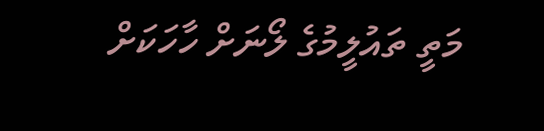މަތީ ތައުލީމުގެ ލޯނަށް ހާހަކަށް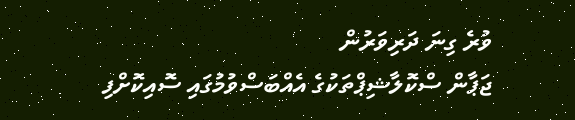ވުރެ ގިނަ ދަރިވަރުން
ޖަޕާން ސްކޮލާޝިޕްތަކުގެ އެއްބަސްވުމުގައި ސޮއިކޮށްފި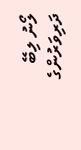ލޯނު ލިބޭ ދަރިވަރުންގެ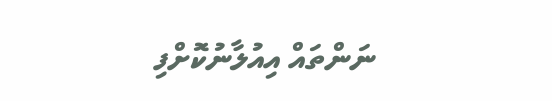ނަންތައް އިއުލާނުކޮށްފި